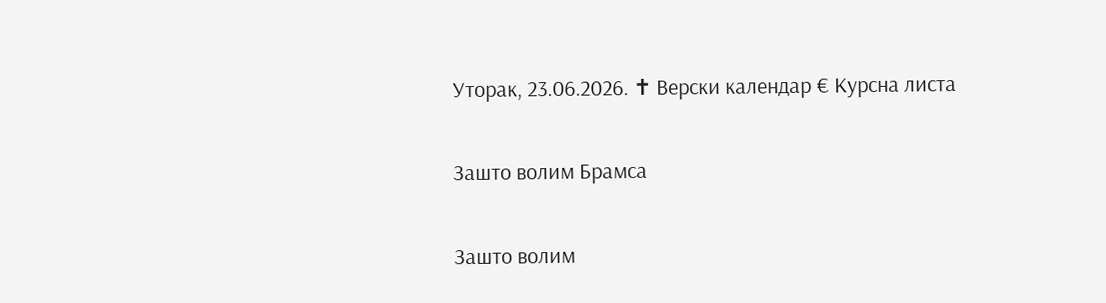Уторак, 23.06.2026. ✝ Верски календар € Курсна листа

Зашто волим Брамса

Зашто волим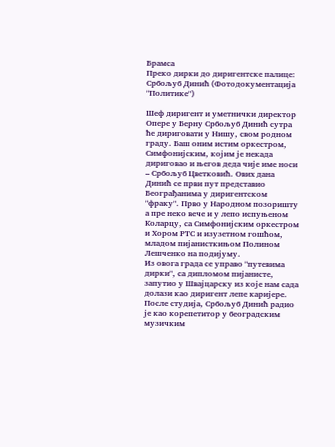Брамса
Преко дирки до диригентске палице: Србољуб Динић (Фотодокументација "Политике")

Шеф диригент и уметнички директор Опере у Берну Србољуб Динић сутра ће дириговати у Нишу, свом родном граду. Баш оним истим оркестром, Симфонијским, којим је некада дириговао и његов деда чије име носи – Србољуб Цветковић. Ових дана Динић се први пут представио Београђанима у диригентском "фраку". Прво у Народном позоришту а пре неко вече и у лепо испуњеном Коларцу, са Симфонијским оркестром и Хором РТС и изузетном гошћом, младом пијанисткињом Полином Лешченко на подијуму.
Из овога града се управо "путевима дирки", са дипломом пијанисте, запутио у Швајцарску из које нам сада долази као диригент лепе каријере. После студија, Србољуб Динић радио је као корепетитор у београдским музичким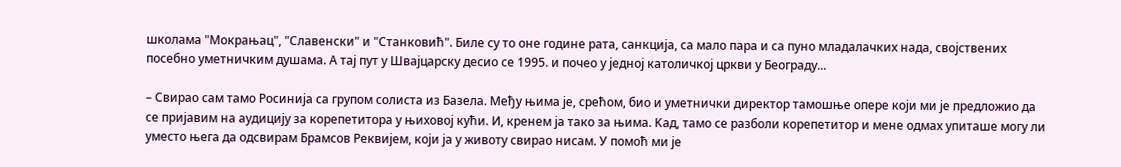школама "Мокрањац", "Славенски" и "Станковић". Биле су то оне године рата, санкција, са мало пара и са пуно младалачких нада, својствених посебно уметничким душама. А тај пут у Швајцарску десио се 1995. и почео у једној католичкој цркви у Београду...

– Свирао сам тамо Росинија са групом солиста из Базела. Међу њима је, срећом, био и уметнички директор тамошње опере који ми је предложио да се пријавим на аудицију за корепетитора у њиховој кући. И, кренем ја тако за њима. Kaд, тамо се разболи корепетитор и мене одмах упиташе могу ли уместо њега да одсвирам Брамсов Реквијем, који ја у животу свирао нисам. У помоћ ми је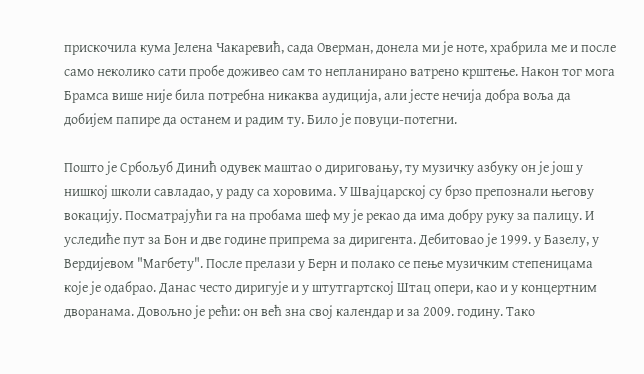прискочила кума Јелена Чакаревић, сада Оверман, донела ми је ноте, храбрила ме и после само неколико сати пробе доживео сам то непланирано ватрено крштење. Након тог мога Брамса више није била потребна никаква аудиција, али јесте нечија добра воља да добијем папире да останем и радим ту. Било је повуци-потегни.

Пошто је Србољуб Динић одувек маштао о дириговању, ту музичку азбуку он је још у нишкој школи савладао, у раду са хоровима. У Швајцарској су брзо препознали његову вокацију. Посматрајући га на пробама шеф му је рекао да има добру руку за палицу. И уследиће пут за Бон и две године припрема за диригента. Дебитовао је 1999. у Базелу, у Вердијевом "Магбету". После прелази у Берн и полако се пење музичким степеницама које је одабрао. Данас често диригује и у штутгартској Штац опери, као и у концертним дворанама. Довољно је рећи: он већ зна свој календар и за 2009. годину. Тако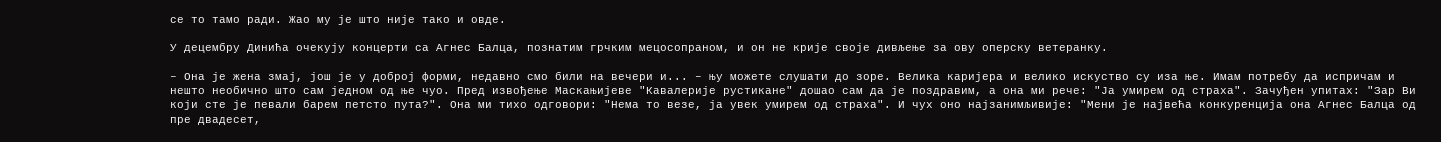се то тамо ради. Жао му је што није тако и овде.

У децембру Динића очекују концерти са Агнес Балца, познатим грчким мецосопраном, и он не крије своје дивљење за ову оперску ветеранку.

– Она је жена змај, још је у доброј форми, недавно смо били на вечери и... – њу можете слушати до зоре. Велика каријера и велико искуство су иза ње. Имам потребу да испричам и нешто необично што сам једном од ње чуо. Пред извођење Маскањијеве "Кавалерије рустикане" дошао сам да је поздравим, а она ми рече: "Ја умирем од страха". Зачуђен упитах: "Зар Ви који сте је певали барем петсто пута?". Она ми тихо одговори: "Нема то везе, ја увек умирем од страха". И чух оно најзанимљивије: "Мени је највећа конкуренција она Агнес Балца од пре двадесет,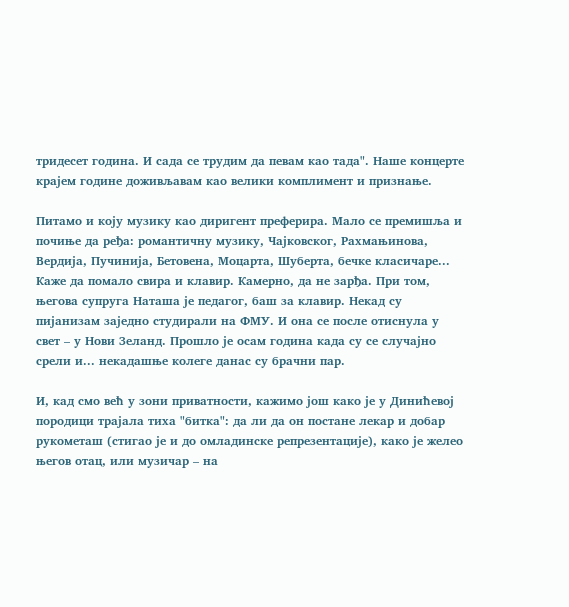тридесет година. И сада се трудим да певам као тада". Наше концерте крајем године доживљавам као велики комплимент и признање.

Питамо и коју музику као диригент преферира. Мало се премишља и почиње да ређа: романтичну музику, Чајковског, Рахмањинова, Вердија, Пучинија, Бетовена, Моцарта, Шуберта, бечке класичаре... Каже да помало свира и клавир. Камерно, да не зарђа. При том, његова супруга Наташа је педагог, баш за клавир. Некад су пијанизам заједно студирали на ФМУ. И она се после отиснула у свет – у Нови Зеланд. Прошло је осам година када су се случајно срели и... некадашње колеге данас су брачни пар.

И, кад смо већ у зони приватности, кажимо још како је у Динићевој породици трајала тиха "битка": да ли да он постане лекар и добар рукометаш (стигао је и до омладинске репрезентације), како је желео његов отац, или музичар – на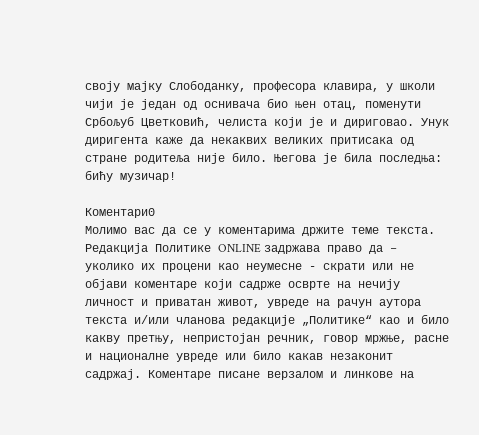своју мајку Слободанку, професора клавира, у школи чији је један од оснивача био њен отац, поменути Србољуб Цветковић, челиста који је и дириговао. Унук диригента каже да некаквих великих притисака од стране родитеља није било. Његова је била последња: бићу музичар!

Коментари0
Молимо вас да се у коментарима држите теме текста. Редакција Политике ONLINE задржава право да – уколико их процени као неумесне - скрати или не објави коментаре који садрже осврте на нечију личност и приватан живот, увреде на рачун аутора текста и/или чланова редакције „Политике“ као и било какву претњу, непристојан речник, говор мржње, расне и националне увреде или било какав незаконит садржај. Коментаре писане верзалом и линкове на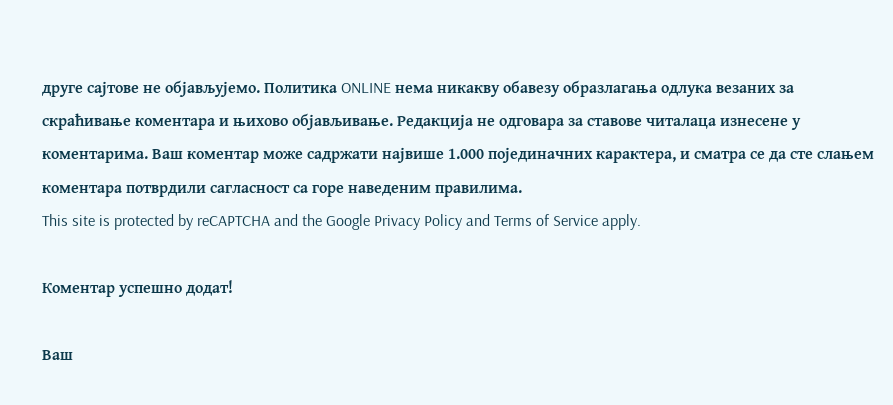друге сајтове не објављујемо. Политика ONLINE нема никакву обавезу образлагања одлука везаних за скраћивање коментара и њихово објављивање. Редакција не одговара за ставове читалаца изнесене у коментарима. Ваш коментар може садржати највише 1.000 појединачних карактера, и сматра се да сте слањем коментара потврдили сагласност са горе наведеним правилима.
This site is protected by reCAPTCHA and the Google Privacy Policy and Terms of Service apply.

Комeнтар успeшно додат!

Ваш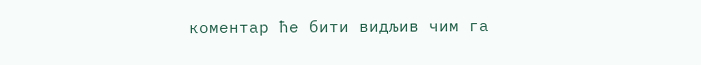комeнтар ћe бити видљив чим га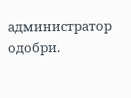администратор одобри.